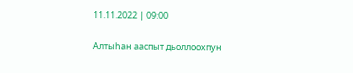11.11.2022 | 09:00

Алтыһан ааспыт дьоллоохпун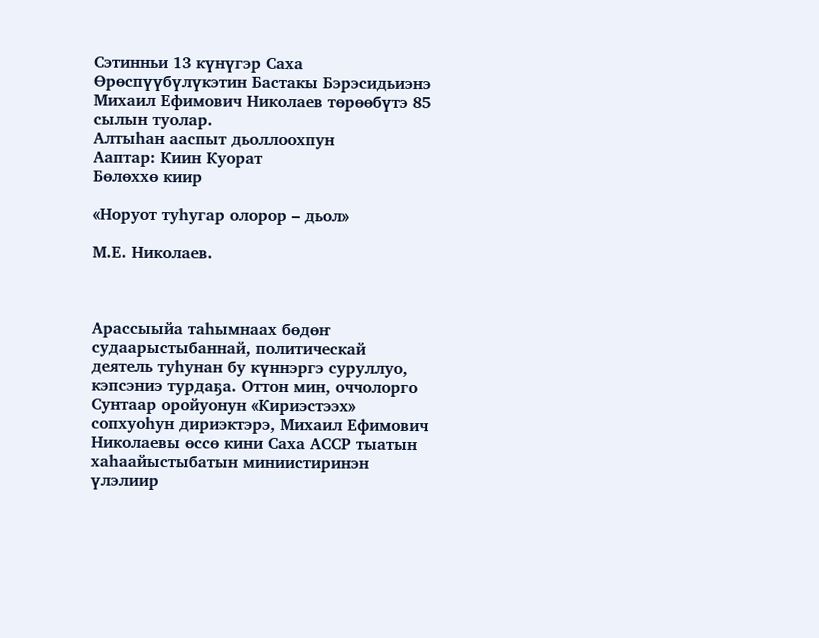Сэтинньи 13 күнүгэр Саха Өрөспүүбүлүкэтин Бастакы Бэрэсидьиэнэ Михаил Ефимович Николаев төрөөбүтэ 85 сылын туолар.
Алтыһан ааспыт дьоллоохпун
Ааптар: Киин Куорат
Бөлөххө киир

«Норуот туһугар олорор – дьол»

М.Е. Николаев.



Арассыыйа таһымнаах бөдөҥ судаарыстыбаннай, политическай деятель туһунан бу күннэргэ суруллуо, кэпсэниэ турдаҕа. Оттон мин, оччолорго Сунтаар оройуонун «Кириэстээх» сопхуоһун дириэктэрэ, Михаил Ефимович Николаевы өссө кини Саха АССР тыатын хаһаайыстыбатын миниистиринэн үлэлиир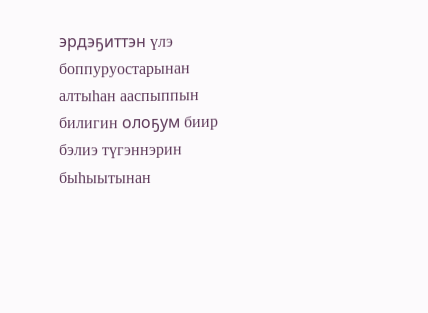эрдэҕиттэн үлэ боппуруостарынан алтыһан ааспыппын билигин олоҕум биир бэлиэ түгэннэрин быһыытынан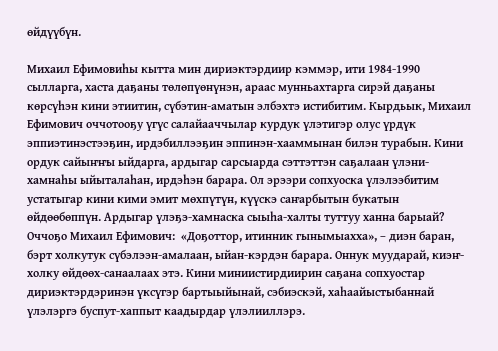өйдүүбүн.

Михаил Ефимовиһы кытта мин дириэктэрдиир кэммэр, ити 1984-1990 сылларга, хаста даҕаны төлөпүөнүнэн, араас мунньахтарга сирэй даҕаны көрсүһэн кини этиитин, сүбэтин-аматын элбэхтэ истибитим. Кырдьык, Михаил Ефимович оччотооҕу үгүс салайааччылар курдук үлэтигэр олус үрдүк эппиэтинэстээҕин, ирдэбиллээҕин эппинэн-хааммынан билэн турабын. Кини ордук сайыҥҥы ыйдарга, ардыгар сарсыарда сэттэттэн саҕалаан үлэни-хамнаһы ыйыталаһан, ирдэһэн барара. Ол эрээри сопхуоска үлэлээбитим устатыгар кини кими эмит мөхпүтүн, күүскэ саҥарбытын букатын өйдөөбөппүн. Ардыгар үлэҕэ-хамнаска сыыһа-халты туттуу ханна барыай?  Оччоҕо Михаил Ефимович:  «Доҕоттор, итинник гынымыахха», – диэн баран, бэрт холкутук сүбэлээн-амалаан, ыйан-кэрдэн барара. Оннук муударай, киэҥ-холку өйдөөх-санаалаах этэ. Кини миниистирдиирин саҕана сопхуостар дириэктэрдэринэн үксүгэр бартыыйынай, сэбиэскэй, хаһаайыстыбаннай үлэлэргэ буспут-хаппыт каадырдар үлэлииллэрэ.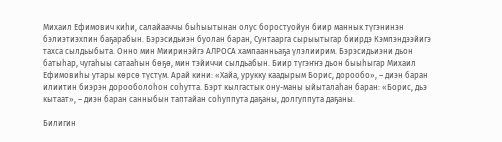Михаил Ефимович киһи, салайааччы быһыытынан олус боростуойун биир маннык түгэнинэн бэлиэтиэхпин баҕарабын. Бэрэсидьиэн буолан баран, Сунтаарга сырыытыгар биирдэ Кэмпэндээйигэ тахса сылдьыбыта. Онно мин Мииринэйгэ АЛРОСА хампаанньаҕа үлэлиирим. Бэрэсидьиэни дьон  батыһар, чугаһыы сатааһын бөҕө, мин тэйиччи сылдьабын. Биир түгэҥҥэ дьон быыһыгар Михаил Ефимовиһы утары көрсө түстүм. Арай кини: «Хайа, урукку каадырым Борис, дорообо», – диэн баран илиитин биэрэн дорооболоһон соһутта. Бэрт кылгастык ону-маны ыйыталаһан баран: «Борис, дьэ кытаат», – диэн баран санныбын таптайан соһуппута даҕаны, долгуппута даҕаны.

Билигин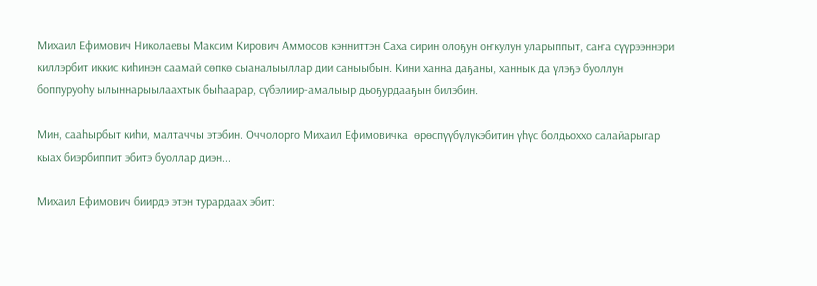Михаил Ефимович Николаевы Максим Кирович Аммосов кэнниттэн Саха сирин олоҕун оҥкулун уларыппыт, саҥа сүүрээннэри киллэрбит иккис киһинэн саамай сөпкө сыаналыыллар дии саныыбын. Кини ханна даҕаны, ханнык да үлэҕэ буоллун боппуруоһу ылыннарыылаахтык быһаарар, сүбэлиир-амалыыр дьоҕурдааҕын билэбин.

Мин, сааһырбыт киһи, малтаччы этэбин. Оччолорго Михаил Ефимовичка  өрөспүүбүлүкэбитин үһүс болдьоххо салайарыгар кыах биэрбиппит эбитэ буоллар диэн...

Михаил Ефимович биирдэ этэн турардаах эбит: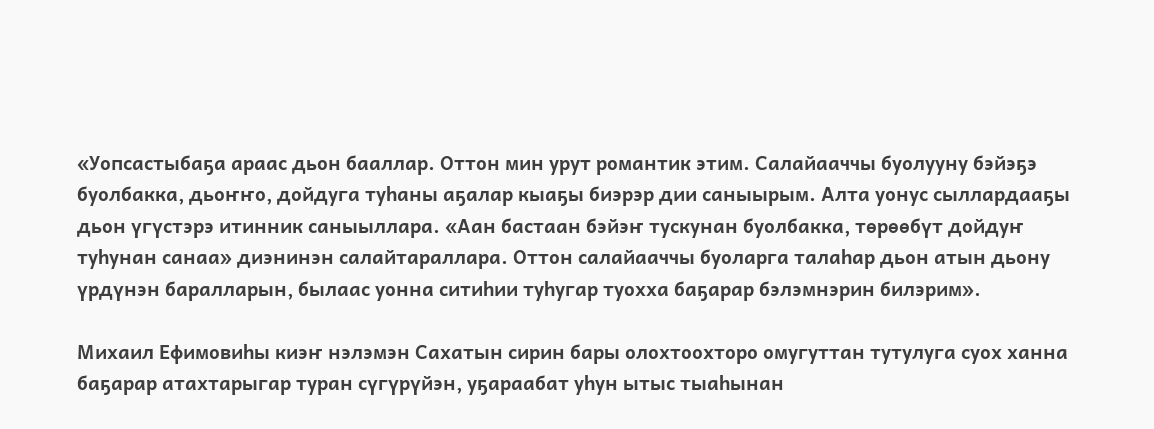«Уопсастыбаҕа араас дьон бааллар. Оттон мин урут романтик этим. Салайааччы буолууну бэйэҕэ буолбакка, дьоҥҥо, дойдуга туһаны аҕалар кыаҕы биэрэр дии саныырым. Алта уонус сыллардааҕы дьон үгүстэрэ итинник саныыллара. «Аан бастаан бэйэҥ тускунан буолбакка, төрөөбүт дойдуҥ туһунан санаа» диэнинэн салайтараллара. Оттон салайааччы буоларга талаһар дьон атын дьону үрдүнэн баралларын, былаас уонна ситиһии туһугар туохха баҕарар бэлэмнэрин билэрим».

Михаил Ефимовиһы киэҥ нэлэмэн Сахатын сирин бары олохтоохторо омугуттан тутулуга суох ханна баҕарар атахтарыгар туран сүгүрүйэн, уҕараабат уһун ытыс тыаһынан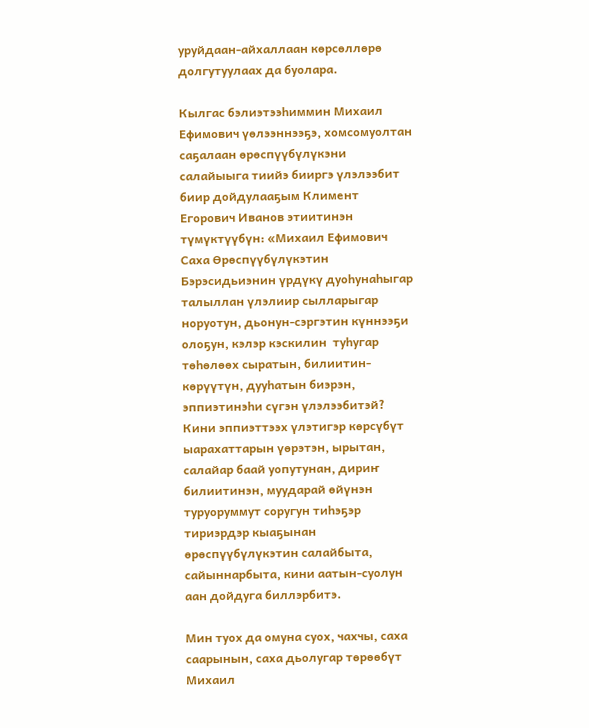уруйдаан-айхаллаан көрсөллөрө долгутуулаах да буолара.

Кылгас бэлиэтээһиммин Михаил Ефимович үөлээннээҕэ, хомсомуолтан саҕалаан өрөспүүбүлүкэни салайыыга тиийэ бииргэ үлэлээбит биир дойдулааҕым Климент Егорович Иванов этиитинэн түмүктүүбүн: «Михаил Ефимович Саха Өрөспүүбүлүкэтин Бэрэсидьиэнин үрдүкү дуоһунаһыгар талыллан үлэлиир сылларыгар норуотун, дьонун-сэргэтин күннээҕи олоҕун, кэлэр кэскилин  туһугар төһөлөөх сыратын, билиитин-көрүүтүн, дууһатын биэрэн, эппиэтинэһи сүгэн үлэлээбитэй?  Кини эппиэттээх үлэтигэр көрсүбүт ыарахаттарын үөрэтэн, ырытан, салайар баай уопутунан, дириҥ билиитинэн, муударай өйүнэн туруоруммут соругун тиһэҕэр тириэрдэр кыаҕынан өрөспүүбүлүкэтин салайбыта, сайыннарбыта, кини аатын-суолун аан дойдуга биллэрбитэ.

Мин туох да омуна суох, чахчы, саха саарынын, саха дьолугар төрөөбүт Михаил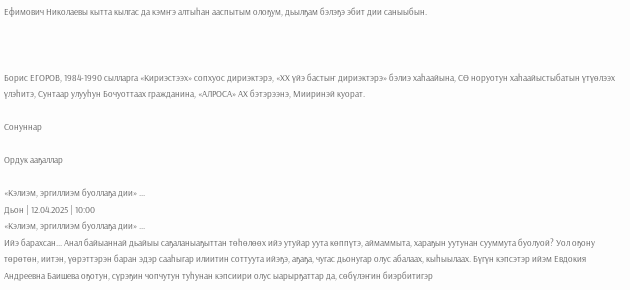Ефимович Николаевы кытта кылгас да кэмҥэ алтыһан ааспытым олоҕум, дьылҕам бэлэҕэ эбит дии саныыбын.



Борис ЕГОРОВ, 1984-1990 сылларга «Кириэстээх» сопхуос дириэктэрэ, «ХХ үйэ бастыҥ дириэктэрэ» бэлиэ хаһаайына, СӨ норуотун хаһаайыстыбатын үтүөлээх үлэһитэ, Сунтаар улууһун Бочуоттаах гражданина, «АЛРОСА» АХ бэтэрээнэ, Мииринэй куорат.

Сонуннар

Ордук ааҕаллар

«Кэлиэм, эргиллиэм буоллаҕа дии» ...
Дьон | 12.04.2025 | 10:00
«Кэлиэм, эргиллиэм буоллаҕа дии» ...
Ийэ барахсан... Анал байыаннай дьайыы саҕаланыаҕыттан төһөлөөх ийэ утуйар уута көппүтэ, аймаммыта, хараҕын уутунан сууммута буолуой? Уол оҕону төрөтөн, иитэн, үөрэттэрэн баран эдэр сааһыгар илиитин соттуута ийэҕэ, аҕаҕа, чугас дьонугар олус абалаах, кыһыылаах. Бүгүн кэпсэтэр ийэм Евдокия Андреевна Баишева оҕотун, сүрэҕин чопчутун туһунан кэпсиири олус ыарырҕаттар да, сөбүлэҥин биэрбитигэр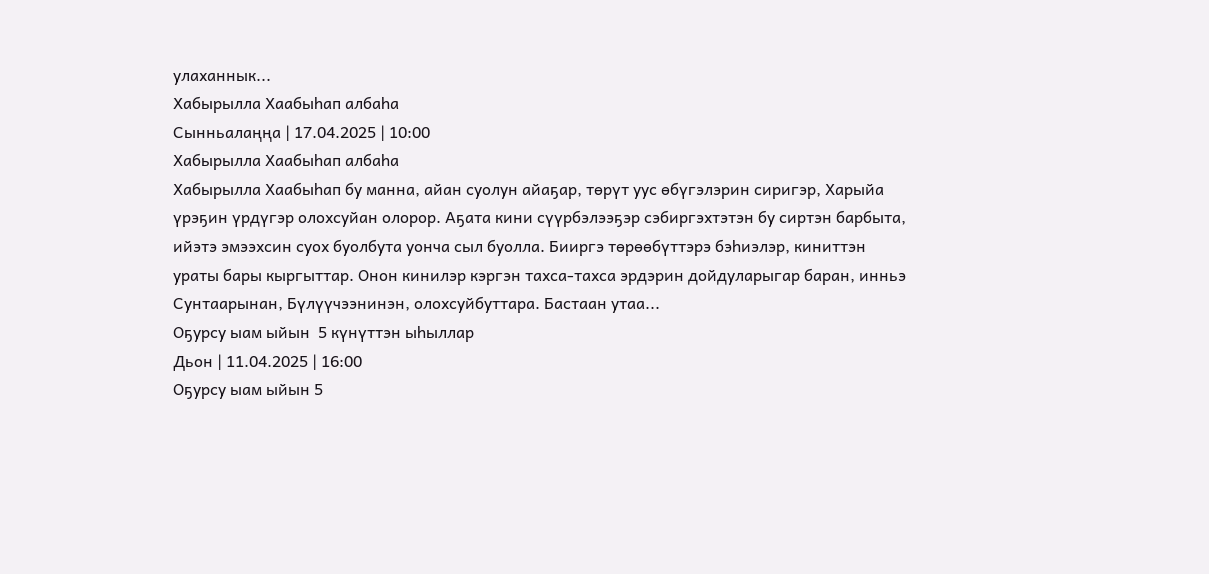улаханнык...
Хабырылла Хаабыһап албаһа
Сынньалаңңа | 17.04.2025 | 10:00
Хабырылла Хаабыһап албаһа
Хабырылла Хаабыһап бу манна, айан суолун айаҕар, төрүт уус өбүгэлэрин сиригэр, Харыйа үрэҕин үрдүгэр олохсуйан олорор. Аҕата кини сүүрбэлээҕэр сэбиргэхтэтэн бу сиртэн барбыта, ийэтэ эмээхсин суох буолбута уонча сыл буолла. Бииргэ төрөөбүттэрэ бэһиэлэр, киниттэн ураты бары кыргыттар. Онон кинилэр кэргэн тахса-тахса эрдэрин дойдуларыгар баран, инньэ Сунтаарынан, Бүлүүчээнинэн, олохсуйбуттара. Бастаан утаа...
Оҕурсу ыам ыйын  5 күнүттэн ыһыллар
Дьон | 11.04.2025 | 16:00
Оҕурсу ыам ыйын 5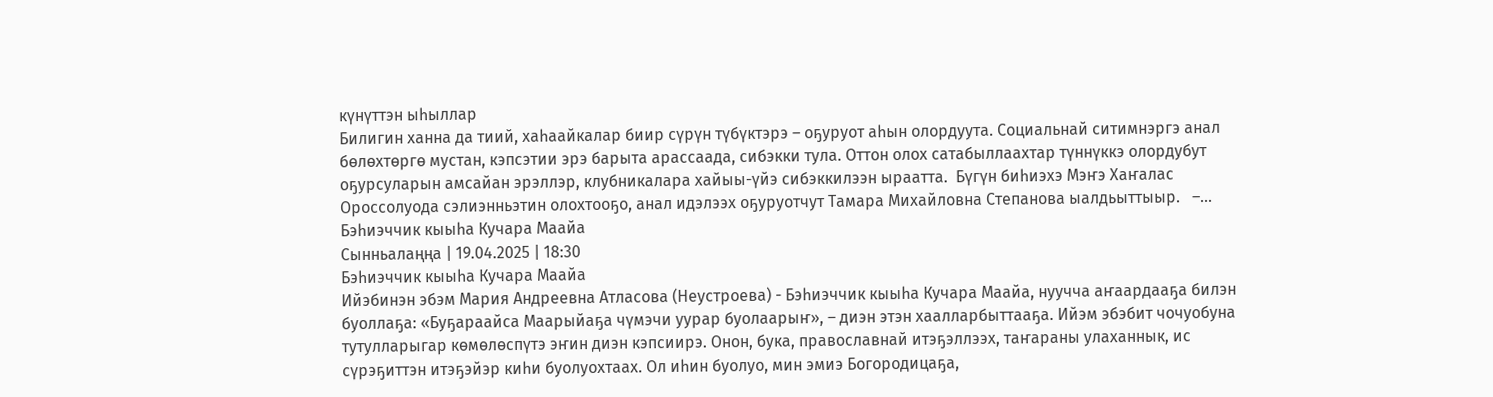күнүттэн ыһыллар
Билигин ханна да тиий, хаһаайкалар биир сүрүн түбүктэрэ – оҕуруот аһын олордуута. Социальнай ситимнэргэ анал бөлөхтөргө мустан, кэпсэтии эрэ барыта арассаада, сибэкки тула. Оттон олох сатабыллаахтар түннүккэ олордубут оҕурсуларын амсайан эрэллэр, клубникалара хайыы-үйэ сибэккилээн ыраатта.  Бүгүн биһиэхэ Мэҥэ Хаҥалас Ороссолуода сэлиэнньэтин олохтооҕо, анал идэлээх оҕуруотчут Тамара Михайловна Степанова ыалдьыттыыр.   –...
Бэһиэччик кыыһа Кучара Маайа
Сынньалаңңа | 19.04.2025 | 18:30
Бэһиэччик кыыһа Кучара Маайа
Ийэбинэн эбэм Мария Андреевна Атласова (Неустроева) - Бэһиэччик кыыһа Кучара Маайа, нуучча аҥаардааҕа билэн буоллаҕа: «Буҕараайса Маарыйаҕа чүмэчи уурар буолаарыҥ», – диэн этэн хаалларбыттааҕа. Ийэм эбэбит чочуобуна тутулларыгар көмөлөспүтэ эҥин диэн кэпсиирэ. Онон, бука, православнай итэҕэллээх, таҥараны улаханнык, ис сүрэҕиттэн итэҕэйэр киһи буолуохтаах. Ол иһин буолуо, мин эмиэ Богородицаҕа,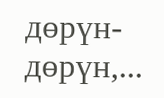дөрүн-дөрүн,...